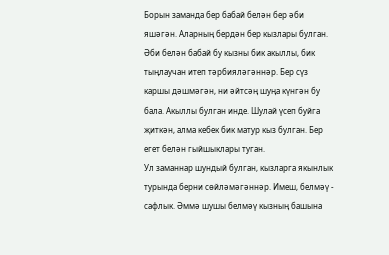Борын заманда бер бабай белән бер әби яшәгән. Аларның бердән бер кызлары булган. Әби белән бабай бу кызны бик акыллы, бик тыңлаучан итеп тәрбияләгәннәр. Бер сүз каршы дәшмәгән, ни әйтсәң шуңа күнгән бу бала. Акыллы булган инде. Шулай үсеп буйга җиткән, алма кебек бик матур кыз булган. Бер егет белән гыйшыклары туган.
Ул заманнар шундый булган, кызларга якынлык турында берни сөйләмәгәннәр. Имеш, белмәү - сафлык. Әммә шушы белмәү кызның башына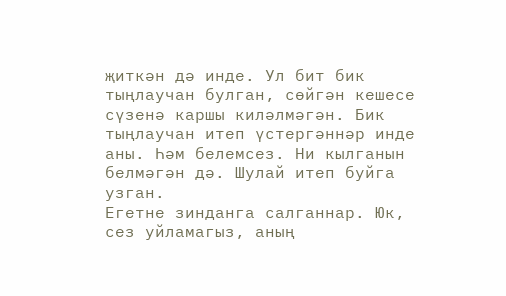җиткән дә инде. Ул бит бик тыңлаучан булган, сөйгән кешесе сүзенә каршы киләлмәгән. Бик тыңлаучан итеп үстергәннәр инде аны. Һәм белемсез. Ни кылганын белмәгән дә. Шулай итеп буйга узган.
Егетне зинданга салганнар. Юк, сез уйламагыз, аның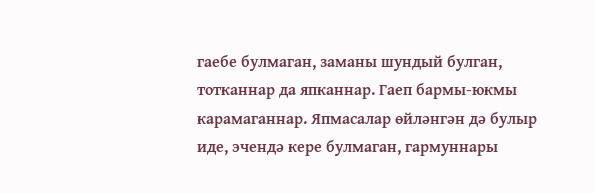гаебе булмаган, заманы шундый булган, тотканнар да япканнар. Гаеп бармы-юкмы карамаганнар. Япмасалар өйләнгән дә булыр иде, эчендә кере булмаган, гармуннары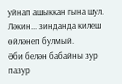уйнап ашыккан гына шул. Ләкин... зинданда килеш өйләнеп булмый.
Әби белән бабайны зур пазур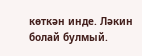көткән инде. Ләкин болай булмый.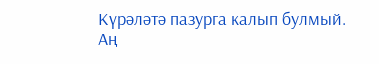Күрәләтә пазурга калып булмый. Аң